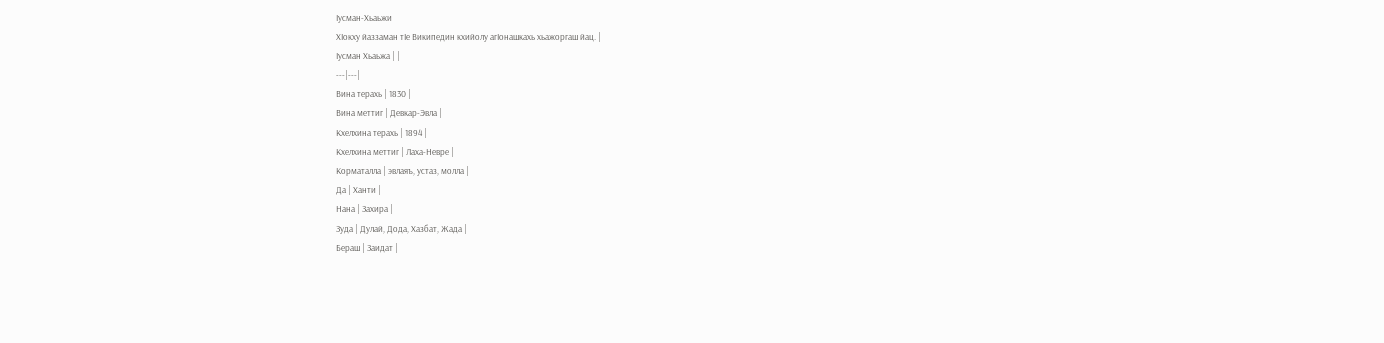Ӏусман-Хьаьжи
ХӀокху йаззаман тӀе Википедин кхийолу агӀонашкахь хьажоргаш йац. |
Ӏусман Хьаьжа | |
---|---|
Вина терахь | 1830 |
Вина меттиг | Девкар-Эвла |
Кхелхина терахь | 1894 |
Кхелхина меттиг | Лаха-Невре |
Корматалла | эвлаяъ, устаз, молла |
Да | Ханти |
Нана | Захира |
Зуда | Дулай, Дода, Хазбат, Жада |
Бераш | Заидат |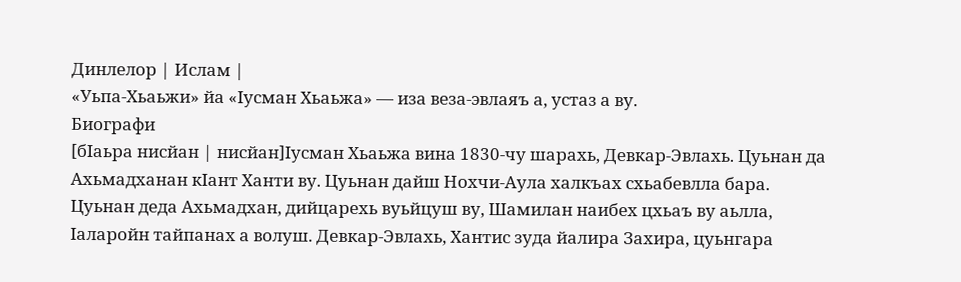Динлелор | Ислам |
«Уьпа-Хьаьжи» йа «Ӏусман Хьаьжа» — иза веза-эвлаяъ а, устаз а ву.
Биографи
[бӀаьра нисйан | нисйан]Ӏусман Хьаьжа вина 1830-чу шарахь, Девкар-Эвлахь. Цуьнан да Ахьмадханан кӀант Ханти ву. Цуьнан дайш Нохчи-Аула халкъах схьабевлла бара. Цуьнан деда Ахьмадхан, дийцарехь вуьйцуш ву, Шамилан наибех цхьаъ ву аьлла, Ӏаларойн тайпанах а волуш. Девкар-Эвлахь, Хантис зуда йалира Захира, цуьнгара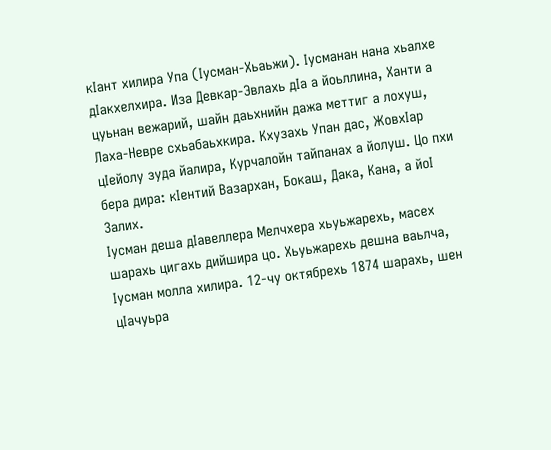кӀант хилира Упа (Ӏусман-Хьаьжи). Ӏусманан нана хьалхе дӀакхелхира. Иза Девкар-Эвлахь дӀа а йоьллина, Ханти а цуьнан вежарий, шайн даьхнийн дажа меттиг а лохуш, Лаха-Невре схьабаьхкира. Кхузахь Упан дас, ЖовхӀар цӀейолу зуда йалира, Курчалойн тайпанах а йолуш. Цо пхи бера дира: кӀентий Вазархан, Бокаш, Дака, Кана, а йоӀ Залих.
Ӏусман деша дӀавеллера Мелчхера хьуьжарехь, масех шарахь цигахь дийшира цо. Хьуьжарехь дешна ваьлча, Ӏусман молла хилира. 12-чу октябрехь 1874 шарахь, шен цӀачуьра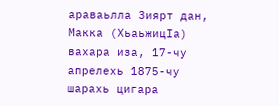араваьлла Зиярт дан, Макка (ХьаьжицӀа) вахара иза, 17-чу апрелехь 1875-чу шарахь цигара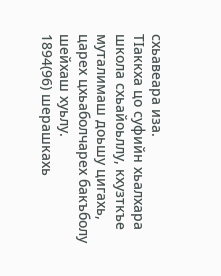схьавеара иза.
ТӀаккха цо суфийн хьалхара школа схьайоьллу, кхузткъе муталимаш доьшу цигахь, царех цхьаболчарех бакъболу шейхаш хуьлу.
1894(96) шерашкахь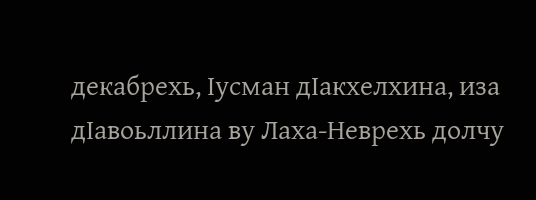декабрехь, Ӏусман дӀакхелхина, иза дӀавоьллина ву Лаха-Неврехь долчу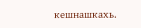кешнашкахь.